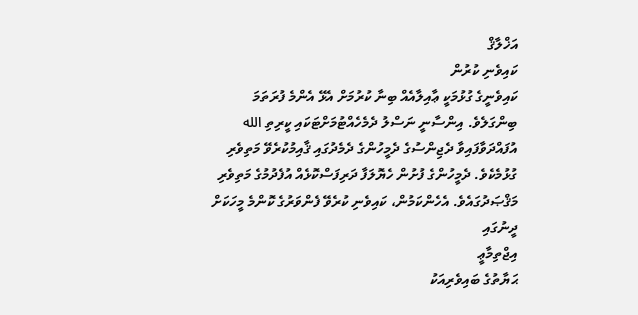އަޚްލާޤް
ކައިވެނި ކުރުން
ކައިވެނީގެ ގުޅުމަކީ ޢާއިލާއެއް ބިނާ ކުރުމަށް އެޅޭ އެންމެ ފުރަތަމަ ބިންގަލެވެ. އިންސާނީ ނަސްލު ދެމެހެއްޓުމަށްޓަކައި ކީރިތި الله އުފައްދަވާފައިވާ ދެޖިންސުގެ ދެމީހުންގެ ދެމެދުގައި ޤާއިމުކުރެވޭ މަތިވެރި ގުޅުމެކެވެ. ދެމީހުންގެ ފުށުން ހެޔޮލަފާ ދަރިފަސްކޮޅެއް އުފެދުމުގެ މަތިވެރި މަޤްޞަދުގައެވެ. އެހެންކަމުން، ކައިވެނި ކުރެވޭ ފެންވަރުގެ ކޮންމެ މީހަކަށް ދީނުގައި
އިޖްތިމާޢީ
ޙަޔާތުގެ ބައިވެރިއަކު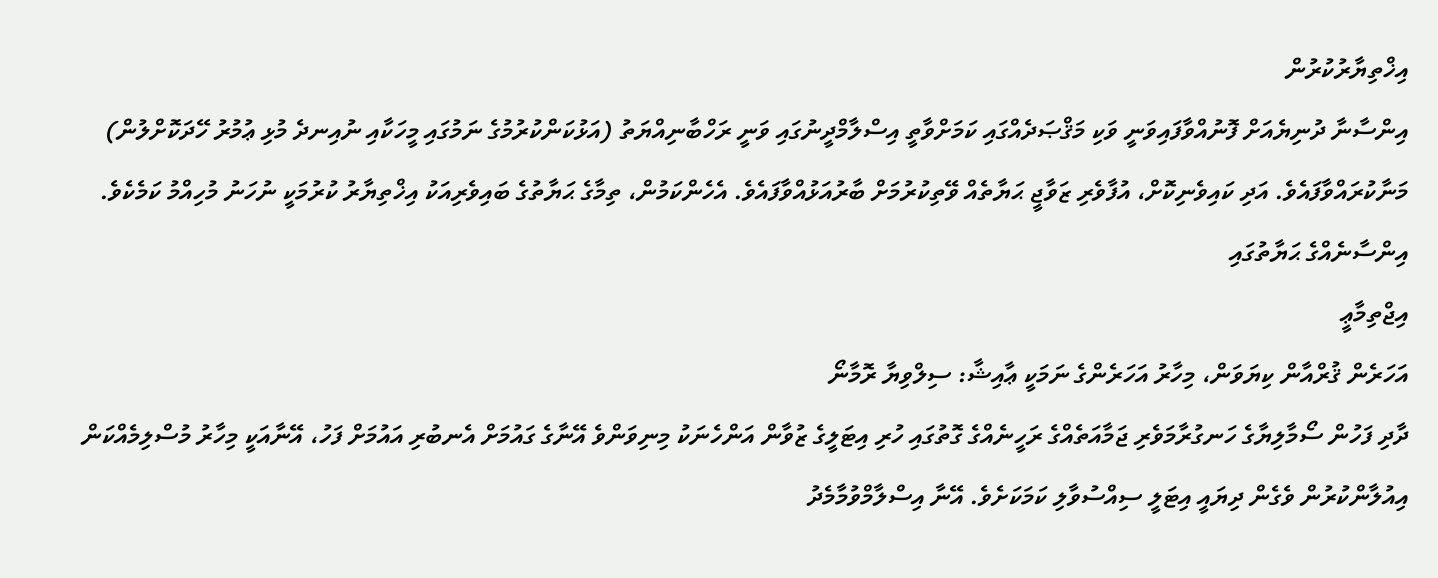އިޚްތިޔާރުކުރުން
އިންސާނާ ދުނިޔެއަށް ފޮނުއްވާފައިވަނީ ވަކި މަޤްޞަދެއްގައި ކަމަށްވާތީ އިސްލާމްދީނުގައި ވަނީ ރަހްބާނިއްޔަތު (އަޅުކަންކުރުމުގެ ނަމުގައި މީހަކާއި ނުއިނދެ މުޅި ޢުމުރު ހޭދަކޮށްލުން) މަނާކުރައްވާފައެވެ. އަދި ކައިވެނިކޮށް، އުފާވެރި ޒަވާޖީ ޙަޔާތެއް ވޭތިކުރުމަށް ބާރުއަޅުއްވާފައެވެ. އެހެންކަމުން، ތިމާގެ ޙަޔާތުގެ ބައިވެރިއަކު އިޚްތިޔާރު ކުރުމަކީ ނުހަނު މުހިއްމު ކަމެކެވެ. އިންސާނެއްގެ ޙަޔާތުގައި
އިޖްތިމާޢީ
އަހަރެން ޤުރްއާން ކިޔަވަން، މިހާރު އަހަރެންގެ ނަމަކީ ޢާއިޝާ: ސިލްވިޔާ ރޮމާނޯ
ދާދި ފަހުން ސޯމާލިޔާގެ ހަނގުރާމަވެރި ޖަމާއަތެއްގެ ރަހީނެއްގެ ގޮތުގައި ހުރި އިޓަލީގެ ޒުވާން އަންހެނަކު މިނިވަންވެ އޭނާގެ ގައުމަށް އެނބުރި އައުމަށް ފަހު، އޭނާއަކީ މިހާރު މުސްލިމެއްކަން އިއުލާންކުރުން ވެގެން ދިޔައީ އިޓަލީ ސިއްސުވާލި ކަމަކަށެވެ. އޭނާ އިސްލާމްވުމާމެދު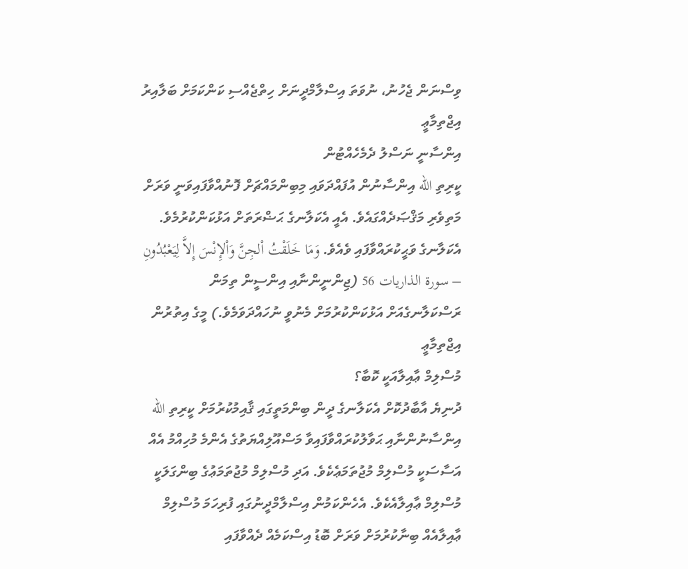ވިސްނަން ޖެހުނު، ނުވަތަ އިސްލާމްދީނަށް ހިތްޖެއްސި ކަންކަމަށް ބަލާއިރު
އިޖްތިމާޢީ
އިންސާނީ ނަސްލު ދެމެހެއްޓުން
ކީރިތި الله އިންސާނުން އުފައްދަވައި މިބިންމައްޗަށް ފޮނުއްވާފައިވަނީ ވަރަށް މަތިވެރި މަޤްޞަދެއްގައެވެ. އެއީ އެކަލާނގެ ޙަޟްރަތަށް އަޅުކަންކުރުމެވެ. އެކަލާނގެ ވަޙީކުރައްވާފައި ވެއެވެ. وَمَا خَلَقْتُ اْلجِنَّ وَاْلإِنْسَ إِلاَّ لِيَعْبُدُونِ – سورة الذاريات 56 (ޖިންނީންނާއި އިންސީން ތިމަން ރަސްކަލާނގެއަށް އަޅުކަންކުރުމަށް މެނުވީ ނުހައްދަވަމެވެ.) މީގެ އިތުރުން
އިޖްތިމާޢީ
މުސްލިމް ޢާއިލާއަކީ ކޮބާ؟
ދުނިޔެ އާބާދުކޮށް އެކަލާނގެ ދީން ބިންމަތީގައި ޤާއިމުކުރުމަށް ކީރިތި الله އިންސާނުންނާއި ޙަވާލުކުރައްވާފައިވާ މަސްއޫލިއްޔަތުގެ އެންމެ މުހިއްމު އެއް އަސާސަކީ މުސްލިމް މުޖުތަމަޢެކެވެ. އަދި މުސްލިމް މުޖުތަމަޢުގެ ބިންގަލަކީ މުސްލިމް ޢާއިލާއެކެވެ. އެހެންކަމުން އިސްލާމްދީނުގައި ފުރިހަމަ މުސްލިމް ޢާއިލާއެއް ބިނާކުރުމަށް ވަރަށް ބޮޑު އިސްކަމެއް ދެއްވާފައި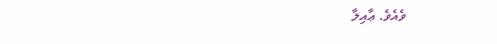ވެއެވެ. ޢާއިލާ